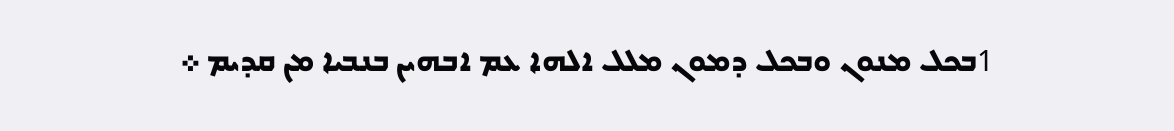1ܒܟܠ ܡܢܘܢ ܘܒܟܠ ܕܡܘܢ ܡܠܠ ܐܠܗܐ ܥܡ ܐܒܗܝܢ ܒܢܒܝܐ ܡܢ ܩܕܝܡ ܀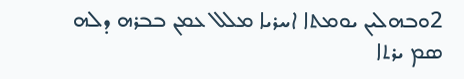2ܘܒܗܠܝܢ ܝܘܡܬܐ ܐܚܪܝܐ ܡܠܠ ܥܡܢ ܒܒܪܗ ܕܠܗ ܤܡ ܝܪܬܐ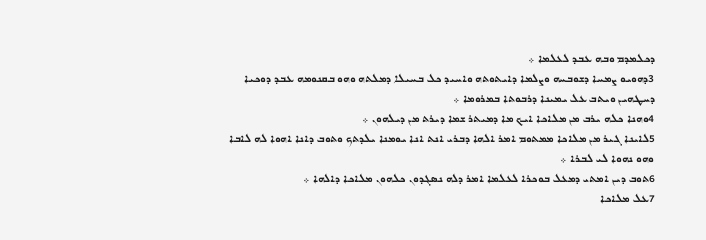ܕܟܠܡܕܡ ܘܒܗ ܥܒܕ ܠܥܠܡܐ ܀
3ܕܗܘܝܘ ܨܡܚܐ ܕܫܘܒܚܗ ܘܨܠܡܐ ܕܐܝܬܘܬܗ ܘܐܚܝܕ ܟܠ ܒܚܝܠܐ ܕܡܠܬܗ ܘܗܘ ܒܩܢܘܡܗ ܥܒܕ ܕܘܟܝܐ ܕܚܛܗܝܢ ܘܝܬܒ ܥܠ ܝܡܝܢܐ ܕܪܒܘܬܐ ܒܡܪܘܡܐ ܀
4ܘܗܢܐ ܟܠܗ ܝܪܒ ܡܢ ܡܠܐܟܐ ܐܝܟ ܡܐ ܕܡܝܬܪ ܫܡܐ ܕܝܪܬ ܡܢ ܕܝܠܗܘܢ ܀
5ܠܐܝܢܐ ܓܝܪ ܡܢ ܡܠܐܟܐ ܡܡܬܘܡ ܐܡܪ ܐܠܗܐ ܕܒܪܝ ܐܢܬ ܐܢܐ ܝܘܡܢܐ ܝܠܕܬܟ ܘܬܘܒ ܕܐܢܐ ܐܗܘܐ ܠܗ ܠܐܒܐ ܘܗܘ ܢܗܘܐ ܠܝ ܠܒܪܐ ܀
6ܬܘܒ ܕܝܢ ܐܡܬܝ ܕܡܥܠ ܒܘܟܪܐ ܠܥܠܡܐ ܐܡܪ ܕܠܗ ܢܤܓܕܘܢ ܟܠܗܘܢ ܡܠܐܟܐ ܕܐܠܗܐ ܀
7ܥܠ ܡܠܐܟܐ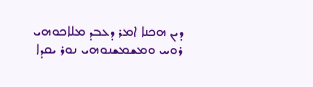ܕܝܢ ܗܟܢܐ ܐܡܪ ܕܥܒܕ ܡܠܐܟܘܗܝ ܪܘܚ ܘܡܫܡܫܢܘܗܝ ܢܘܪ ܝܩܕܐ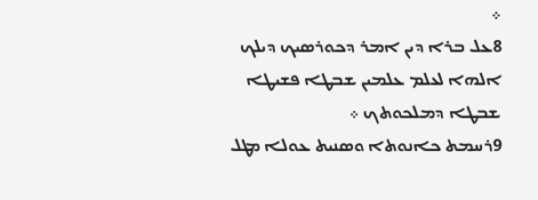܀
8ܥܠ ܒܪܐ ܕܝܢ ܐܡܪ ܕܟܘܪܤܝܟ ܕܝܠܟ ܐܠܗܐ ܠܥܠܡ ܥܠܡܝܢ ܫܒܛܐ ܦܫܝܛܐ ܫܒܛܐ ܕܡܠܟܘܬܟ ܀
9ܪܚܡܬ ܟܐܢܘܬܐ ܘܤܢܝܬ ܥܘܠܐ ܡܛܠ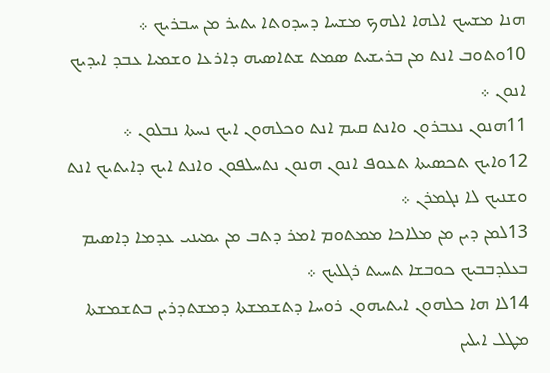ܗܢܐ ܡܫܚܟ ܐܠܗܐ ܐܠܗܟ ܡܫܚܐ ܕܚܕܘܬܐ ܝܬܝܪ ܡܢ ܚܒܪܝܟ ܀
10ܘܬܘܒ ܐܢܬ ܡܢ ܒܪܝܫܝܬ ܤܡܬ ܫܬܐܤܝܗ ܕܐܪܥܐ ܘܫܡܝܐ ܥܒܕ ܐܝܕܝܟ ܐܢܘܢ ܀
11ܗܢܘܢ ܢܥܒܪܘܢ ܘܐܢܬ ܩܝܡ ܐܢܬ ܘܟܠܗܘܢ ܐܝܟ ܢܚܬܐ ܢܒܠܘܢ ܀
12ܘܐܝܟ ܬܟܤܝܬܐ ܬܥܘܦ ܐܢܘܢ ܗܢܘܢ ܢܬܚܠܦܘܢ ܘܐܢܬ ܐܝܟ ܕܐܝܬܝܟ ܐܢܬ ܘܫܢܝܟ ܠܐ ܢܓܡܪܢ ܀
13ܠܡܢ ܕܝܢ ܡܢ ܡܠܐܟܐ ܡܡܬܘܡ ܐܡܪ ܕܬܒ ܡܢ ܝܡܝܢܝ ܥܕܡܐ ܕܐܤܝܡ ܒܥܠܕܒܒܝܟ ܟܘܒܫܐ ܬܚܝܬ ܪܓܠܝܟ ܀
14ܠܐ ܗܐ ܟܠܗܘܢ ܐܝܬܝܗܘܢ ܪܘܚܐ ܕܬܫܡܫܬܐ ܕܡܫܬܕܪܝܢ ܒܬܫܡܫܬܐ ܡܛܠ ܐܝܠܝܢ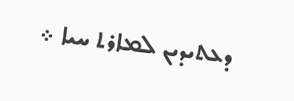ܕܥܬܝܕܝܢ ܠܡܐܪܬ ܚܝܐ ܀